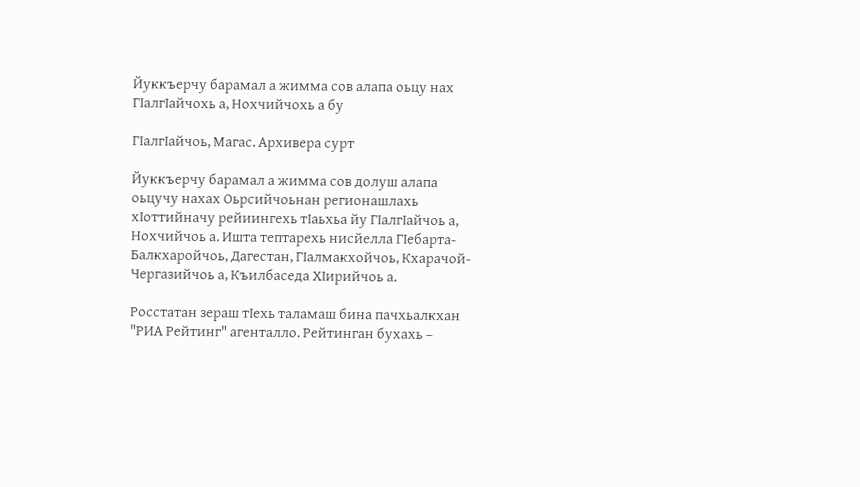Йуккъерчу барамал а жимма сов алапа оьцу нах ГIалгIайчохь а, Нохчийчохь а бу

ГIалгIайчоь, Магас. Архивера сурт

Йуккъерчу барамал а жимма сов долуш алапа оьцучу нахах Оьрсийчоьнан регионашлахь хIоттийначу рейиингехь тIаьхьа йу ГIалгIайчоь а, Нохчийчоь а. Ишта тептарехь нисйелла ГIебарта-Балкхаройчоь, Дагестан, ГIалмакхойчоь, Кхарачой-Чергазийчоь а, Къилбаседа ХIирийчоь а.

Росстатан зераш тIехь таламаш бина пачхьалкхан "РИА Рейтинг" агенталло. Рейтинган бухахь –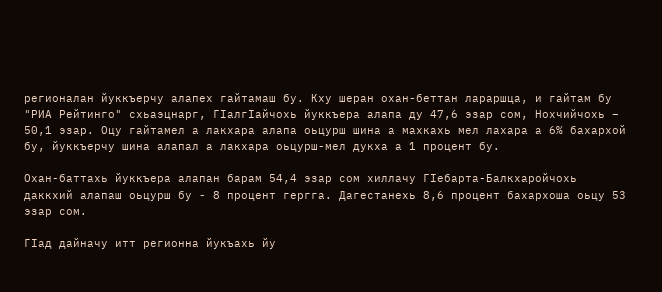регионалан йуккъерчу алапех гайтамаш бу. Кху шеран охан-беттан лараршца, и гайтам бу "РИА Рейтинго" схьаэцнарг, ГIалгIайчохь йуккъера алапа ду 47,6 эзар сом, Нохчийчохь – 50,1 эзар. Оцу гайтамел а лакхара алапа оьцурш шина а махкахь мел лахара а 6% бахархой бу, йуккъерчу шина алапал а лакхара оьцурш-мел дукха а 1 процент бу.

Охан-баттахь йуккъера алапан барам 54,4 эзар сом хиллачу ГIебарта-Балкхаройчохь даккхий алапаш оьцурш бу - 8 процент гергга. Дагестанехь 8,6 процент бахархоша оьцу 53 эзар сом.

ГIад дайначу итт регионна йукъахь йу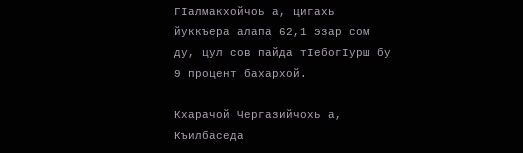ГIалмакхойчоь а, цигахь йуккъера алапа 62,1 эзар сом ду, цул сов пайда тIебогIурш бу 9 процент бахархой.

Кхарачой Чергазийчохь а, Къилбаседа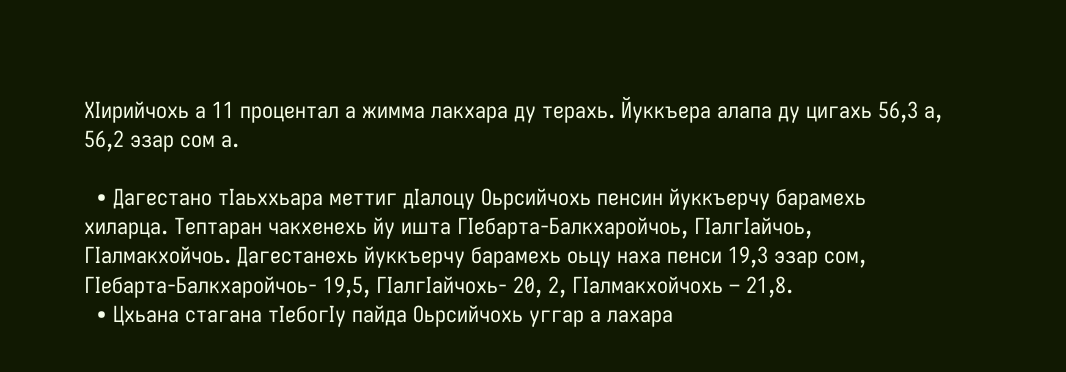ХIирийчохь а 11 процентал а жимма лакхара ду терахь. Йуккъера алапа ду цигахь 56,3 а, 56,2 эзар сом а.

  • Дагестано тIаьххьара меттиг дIалоцу Оьрсийчохь пенсин йуккъерчу барамехь хиларца. Тептаран чакхенехь йу ишта ГIебарта-Балкхаройчоь, ГIалгIайчоь, ГIалмакхойчоь. Дагестанехь йуккъерчу барамехь оьцу наха пенси 19,3 эзар сом, ГIебарта-Балкхаройчоь- 19,5, ГIалгIайчохь- 20, 2, ГIалмакхойчохь – 21,8.
  • Цхьана стагана тIебогIу пайда Оьрсийчохь уггар а лахара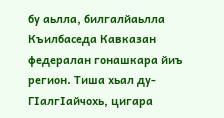бу аьлла, билгалйаьлла Къилбаседа Кавказан федералан гонашкара йиъ регион. Тиша хьал ду-ГIалгIайчохь, цигара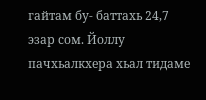гайтам бу- баттахь 24,7 эзар сом. Йоллу пачхьалкхера хьал тидаме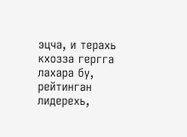эцча, и терахь кхозза гергга лахара бу, рейтинган лидерехь,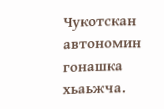Чукотскан автономин гонашка хьаьжча.